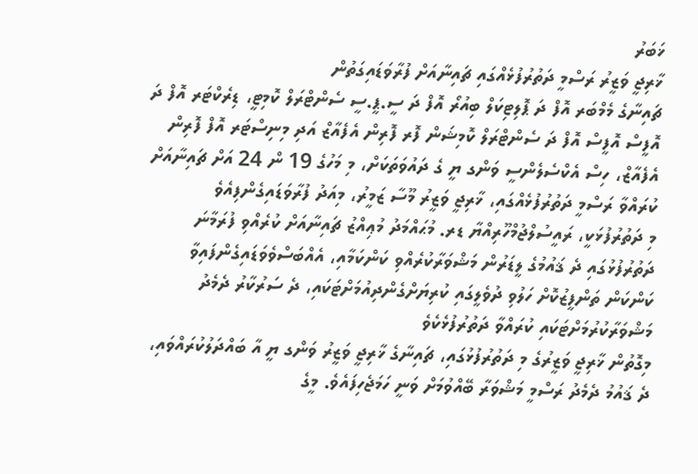ޚަބަރު
ޚާރިޖީ ވަޒީރު ރަސްމީ ދަތުރުފުޅެއްގައި ޗައިނާއަށް ފުރާވަޑައިގަތުން
ޗައިނާގެ މެމްބަރ އޮފް ދަ ޕޮލިޓިކަލް ބިއުރޯ އޮފް ދަ ސީ.ޕީ.ސީ ސެންޓްރަލް ކޮމިޓީ، ޑިރެކްޓަރ އޮފް ދަ އޮފީސް އޮފީސް އޮފް ދަ ސެންޓްރަލް ކޮމިޝަން ފޮރ ފޮރިން އެފެއާޒް އަދި މިނިސްޓަރ އޮފް ފޮރިން އެފެއާޒް، ހިސް އެކްސެލެންސީ ވަންގ ޔީ ގެ ދައުވަތަކަށް، މި މަހުގެ 19 ން 24 އަށް ޗައިނާއަށް ކުރައްވާ ރަސްމީ ދަތުރުފުޅެއްގައި، ޚާރިޖީ ވަޒީރު މޫސާ ޒަމީރު، މިއަދު ފުރާވަޑައިގެންފިއެވެ
މި ދަތުރުފުޅަކީ، ރައީސުލްޖުމްހޫރިއްޔާ ޑރ. މުޙައްމަދު މުޢިއްޒު ޗައިނާއަށް ކުރެއްވި ފުރަމާނަ ދަތުރުފުޅުގައި ދެ ޤައުމުގެ ލީޑަރުން މަޝްވަރާކުރެއްވި ކަންކަމާއި، އެއްބަސްވެވަޑައިގެންފައިވާ ކަންކަން ތަންފީޒުކޮށް ހަލުވި ދުވެލީގައި ކުރިޔަށްގެންދިއުމަށްޓަކައި، ދެ ސަރުކާރު ދެމެދު މަޝްވަރާކުރުމަށްޓަކައި ކުރައްވާ ދަތުރުފުޅެކެވެ
މިގޮތުން ޚާރިޖީ ވަޒީރުގެ މި ދަތުރުފުޅުގައި، ޗައިނާގެ ޚާރިޖީ ވަޒީރު ވަންގ ޔީ އާ ބައްދަލުކުރައްވައި، ދެ ޤައުމު ދެމެދު ރަސްމީ މަޝްވަރާ ބޭއްވުމަށް ވަނީ ހަމަޖެހިފައެވެ. މީގެ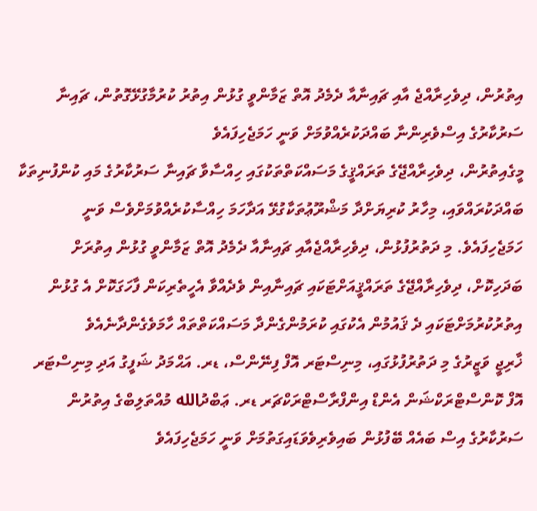އިތުރުން، ދިވެހިރާއްޖެ އާއި ޗައިނާއާ ދެމެދު އޮތް ޒަމާންވީ ގުޅުން އިތުރު ކުރުމާގުޅޭގޮތުން، ޗައިނާ ސަރުކާރުގެ އިސްވެރިންނާ ބައްދަކުރެއްވުމަށް ވަނީ ހަމަޖެހިފައެވެ
މީގެއިތުރުން، ދިވެހިރާއްޖޭގެ ތަރައްޤީގެ މަސައްކަތްތަކުގައި ހިއްސާވާ ޗައިނާ ސަރުކާރުގެ މައި ކުންފުނިތަކާ ބައްދަކުރައްވައި، މިހާރު ކުރިޔަށްދާ މަޝްރޫޢުތަކާގުޅޭ އަދާހަމަ ހިއްސާކުރެއްވުމަށްވެސް ވަނީ ހަމަޖެހިފައެވެ. މި ދަތުރުފުޅުން، ދިވެހިރާއްޖެއާއި ޗައިނާއާ ދެމެދު އޮތް ޒަމާންވީ ގުޅުން އިތުރަށް ބަދަހިކޮށް، ދިވެހިރާއްޖޭގެ ތަރައްޤީއަށްޓަކައި ޗައިނާއިން ވެދެއްވާ އެހީތެރިކަން ފާހަގަކޮށް އެ ގުޅުން އިތުރުކުރުމަށްޓަކައި ދެ ޤައުމުން އެކުގައި ކުރަމުންގެންދާ މަސައްކަތްތައް ހާމަވެގެންދާނެއެވެ
ޚާރިޖީ ވަޒީރުގެ މި ދަތުރުފުޅުގައި، މިނިސްޓަރ އޮފް ފިނޭންސް، ޑރ. އަޙްމަދު ޝަފީގު އަދި މިނިސްޓަރ އޮފް ކޮންސްޓްރަކްޝަން އެންޑް އިންފްރާސްޓްރަކްޗަރ ޑރ. ޢަބްދުالله މުއްތަލިބްގެ އިތުރުން ސަރުކާރުގެ އިސް ބައެއް ބޭފުޅުން ބައިވެރިވެވަޑައިގަތުމަށް ވަނީ ހަމަޖެހިފައެވެ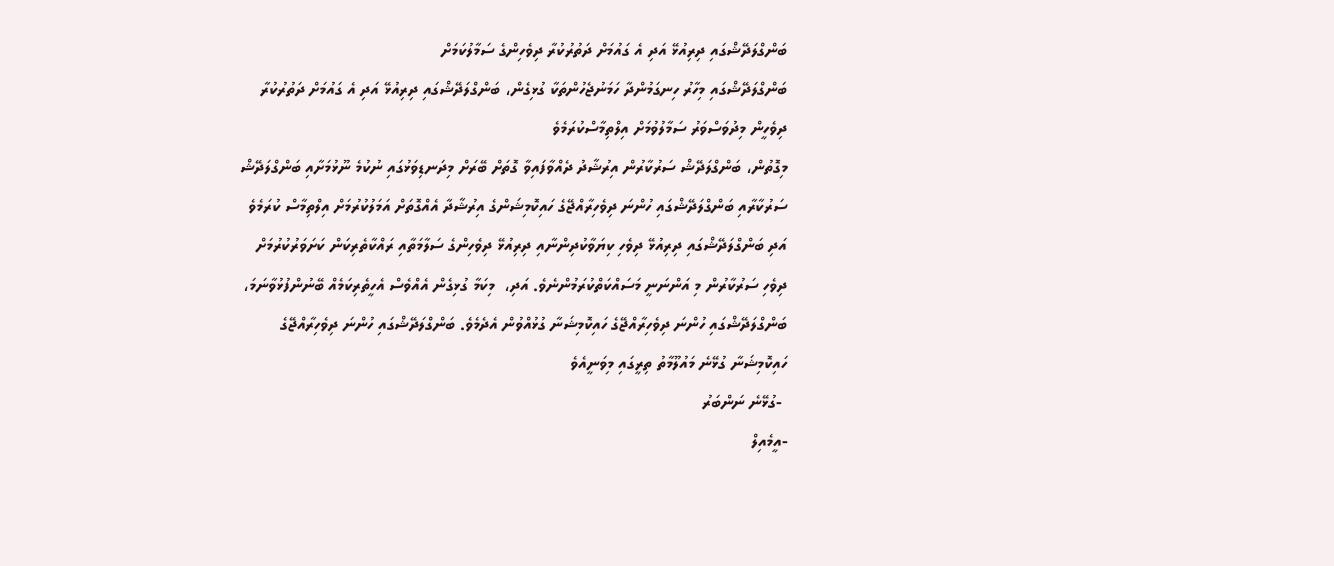ބަންގްލަދޭޝްގައި ދިރިއުޅޭ އަދި އެ ގައުމަށް ދަތުރުކުރާ ދިވެހިންގެ ސަމާލުކަމަށް
ބަންގްލަދޭޝްގައި މިހާރު ހިނގަމުންދާ ހަމަނުޖެހުންތަކާ ގުޅިގެން، ބަންގްލަދޭޝްގައި ދިރިއުޅޭ އަދި އެ ގައުމަށް ދަތުރުކުރާ ދިވެހީން މިދުވަސްވަރު ސަމާލުވުމަށް އިލްތިމާސްކުރަމެވެ
މިގޮތުން، ބަންގްލަދޭޝް ސަރުކާރުން އިރުޝާދު ދެއްވާފައިވާ ގޮތަށް ބޭރަށް މިދަނޑިވަޅުގައި ނުކުމެ ނޫޅުމަށާއި ބަންގްލަދޭޝް ސަރުކާރާއި ބަންގްލަދޭޝްގައި ހުންނަ ދިވެހިރާއްޖޭގެ ހައިކޮމިޝަންގެ އިރުޝާދާ އެއްގޮތަށް އަމަލުކުރުމަށް އިލްތިމާސް ކުރަމެވެ
އަދި ބަންގްލަދޭޝްގައި ދިރިއުޅޭ ދިވެހި ކިޔަވާކުދިންނާއި ދިރިއުޅޭ ދިވެހިންގެ ސަލާމަތާއި ރައްކާތެރިކަން ކަށަވަރުކުރުމަށް ދިވެހި ސަރުކާރުން މި އަންނަނީ މަސައްކަތްކުރަމުންނެވެ. އަދި،  މިކަމާ ގުޅިގެން އެއްވެސް އެހީތެރިކަމެއް ބޭނުންފުޅުވާނަމަ، ބަންގްލަދޭޝްގައި ހުންނަ ދިވެހިރާއްޖޭގެ ހައިކޮމިޝަނާ ގުޅުއްވުން އެދެމެވެ. ބަންގްލަދޭޝްގައި ހުންނަ ދިވެހިރާއްޖޭގެ ހައިކޮމިޝަނާ ގުޅޭނެ މައުލޫމާތު ތިރީގައި މިވަނީއެވެ
 -ގުޅޭނެ ނަންބަރު
-އީމެއިލް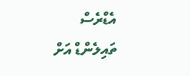އެޑްރެސް
ތައިލެންޑް އަށް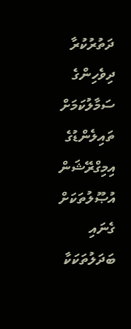ދަތުރުކުރާ ދިވެހިންގެ ސަމާލުކަމަށް
ތައިލެންޑުގެ އިމިގްރޭޝަން އުޞޫލުތަކަށް ގެނައި ބަދަލުތަކަކާ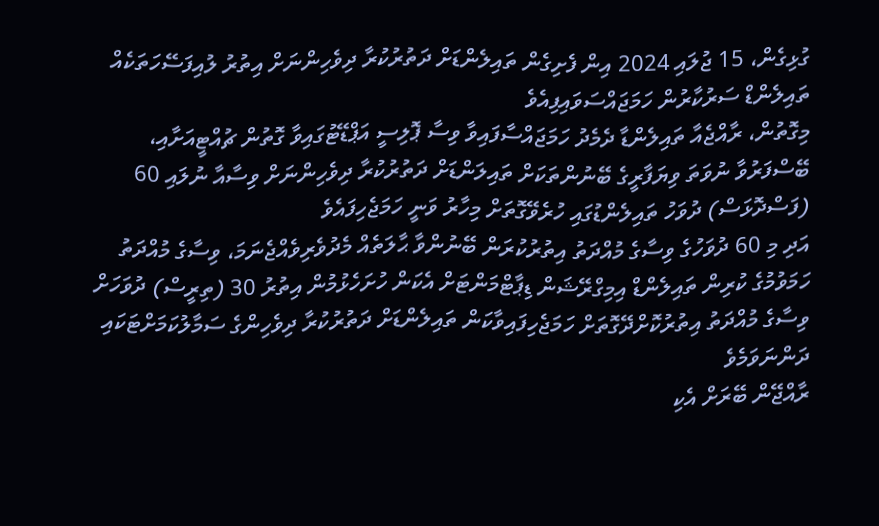ގުޅިގެން، 15 ޖުލައި 2024 އިން ފެށިގެން ތައިލެންޑަށް ދަތުރުކުރާ ދިވެހިންނަށް އިތުރު ލުއިފަސޭހަތަކެއް ތައިލެންޑް ސަރުކާރުން ހަމަޖައްސަވައިފިއެވެ
މިގޮތުން، ރާއްޖެއާ ތައިލެންޑާ ދެމެދު ހަމަޖައްސާފައިވާ ވިސާ ޕޮލިސީ އަޕްޑޭޓުގައިވާ ގޮތުން ޗުއްޓީއަށާއި، ބޭސްފަރުވާ ނުވަތަ ވިޔަފާރީގެ ބޭނުންތަކަށް ތައިލަންޑަށް ދަތުރުކުރާ ދިވެހިންނަށް ވިސާއާ ނުލައި 60 (ފަސްދޮޅަސް) ދުވަހު ތައިލެންޑުގައި ހުރެވޭގޮތަށް މިހާރު ވަނީ ހަމަޖެހިފައެވެ
އަދި މި 60 ދުވަހުގެ ވިސާގެ މުއްދަތު އިތުރުކުރަން ބޭނުންވާ ޙާލަތެއް މެދުވެރިވެއްޖެނަމަ، ވިސާގެ މުއްދަތު ހަމަވުމުގެ ކުރިން ތައިލެންޑް އިމިގްރޭޝަން ޑިޕާޓްމަންޓަށް އެކަން ހުށަހެޅުމުން އިތުރު 30 (ތިރީސް) ދުވަހަށް ވިސާގެ މުއްދަތު އިތުރުކޮށްދޭގޮތަށް ހަމަޖެހިފައިވާކަން ތައިލެންޑަށް ދަތުރުކުރާ ދިވެހިންގެ ސަމާލުކަމަށްޓަކައި ދަންނަވަމެވެ
ރާއްޖޭން ބޭރަށް އެކި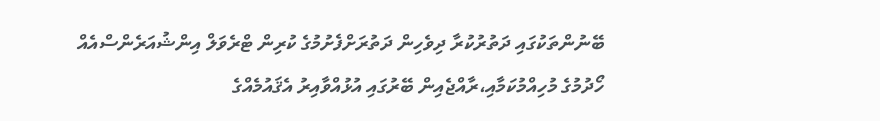ބޭނުންތަކުގައި ދަތުރުކުރާ ދިވެހިން ދަތުރަށްފެށުމުގެ ކުރިން ޓްރެވަލް އިންޝުއަރެންސްއެއް ހޯދުމުގެ މުހިއްމުކަމާއި،ރާއްޖެއިން ބޭރުގައި އުޅުއްވާއިރު އެޤައުމެއްގެ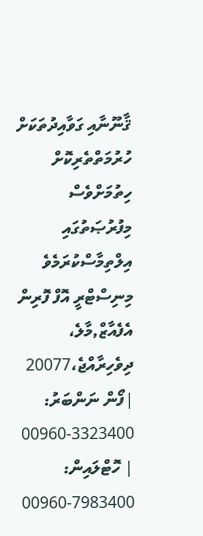ޤާނޫނާއި ގަވާއިދުތަކަށް ހުރުމަތްތެރިކޮށް ހިތުމަށްވެސް މިފުރުޞަތުގައި އިލްތިމާސްކުރަމެވެ
މިނިސްޓްރީ އޮފް ފޮރިން އެފެއާޒް,މާލެ، ދިވެހިރާއްޖެ،20077 |ފޯން ނަންބަރު: 3323400-00960 | ހޮޓްލައިން: 7983400-00960